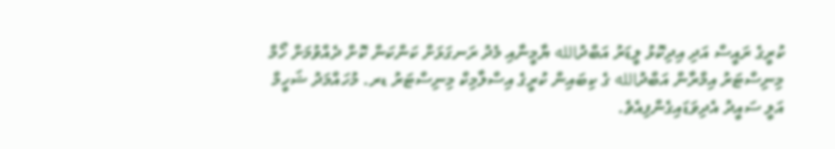ކުރީގެ ރައީސް އަދި އިދިކޮޅު ލީޑަރު އަބްދުالله ޔާމީނާއި މެދު ރަނގަޅަށް ކަންކަން ކޮށް ދެއްވުމަށް ހޯމް މިނިސްޓަރު އިމްރާން އަބްދުالله ގެ ކިބައިން ކުރީގެ އިސްލާމިކް މިނިސްޓަރު ޑރ. މުހައްމަދު ޝަހީމް އަލީ ސައީދު އެދިވަޑައިގެންފިއެވެ.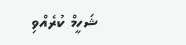ޝަހީމް ކުރެއްވި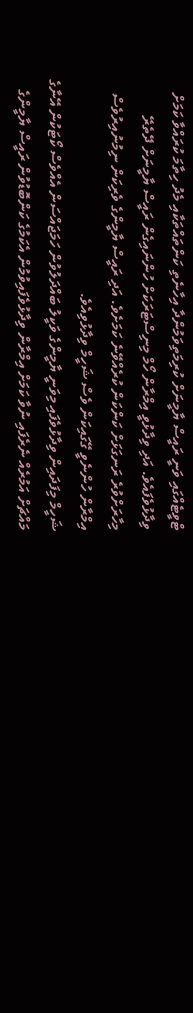ޓްވީޓެއްގައި ވަނީ ރައީސް ޔާމީނަށް ކުރިމަތިވަމުންދާ އިހާނެތި ކަންތައްތަކާއި މެދު ހިތާމަ ކުރައްވާ ކަމަށް ވިދާޅުވެފައެވެ. އަދި ވިދާޅުވީ އިމްރާން ހޯމް މިނިސްޓަރަކަށް ހުންނައިގެން ރައީސް ޔާމީނަށް ދޭތެރޭ މިހާރަށްވުރެ ރަނގަޅަށް ކަންކަން ކުރެއްވޭނެ ކަމަށެވެ. އަދި ރައީސް ޔާމީންގެ ވެރިކަން ނިމުނުއިރުވެސް އިމްރާން ހުންނެވީ ގޭގައިކަން ވެސް ޝަހީމް ވިދާޅުވިއެވެ.
ޝަހީމް މިފަދައިން ވިދާޅުވެފައި މިވަނީ ޔާމީންގެ ވަކީލު ބައްދަލުވުން ހަމަޖައްސަން އެއްވެސް ކޯޓަކުން އޭނާގެ މައްޗަށް އަމުރެއް ނެރެފައި ނުވާ ކަމަށް އިމްރާން ވިދާޅުވެފައިވުމުން އެކަމުގެ ކަންބޮޑުވުން ރައީސް ޔާމީންގެ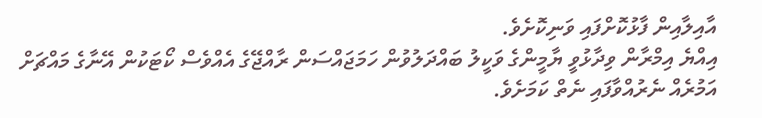އާއިލާއިން ފާޅުކޮށްފައި ވަނިކޮށެވެ.
އިއްޔެ އިމްރާން ވިދާޅުވީ ޔާމީންގެ ވަކީލު ބައްދަލުވުން ހަމަޖައްސަން ރާއްޖޭގެ އެއްވެސް ކޯޓަކުން އޭނާގެ މައްޗަށް އަމުރެއް ނެރުއްވާފައި ނެތް ކަމަށެވެ.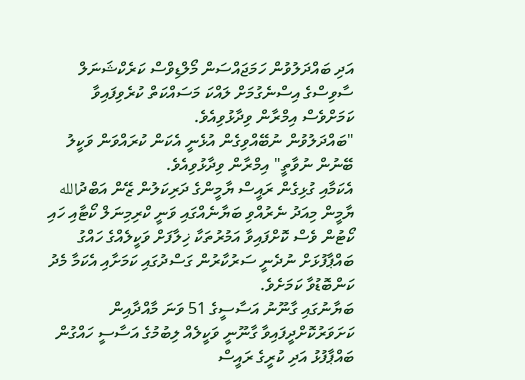އަދި ބައްދަލުވުން ހަމަޖައްސަން މޯލްޑިވްސް ކަރެކްޝަނަލް ސާވިސްގެ އިސްނެގުމަށް ލައްކަ މަސައްކަތް ކުރެވިފައިވާ ކަމަށްވެސް އިމްރާން ވިދާޅުވިއެވެ.
"ބައްދަލުވުން ނުބޭއްވިގެން އުޅެނީ އެކަން ކުރައްވަން ވަކީލު ބޭނުން ނުވާތީ" އިމްރާން ވިދާޅުވިއެވެ.
އެކަމާއި ގުޅިގެން ރައީސް ޔާމީންގެ ދަރިކަލުން ޒޭން އަބްދުالله ޔާމީން މިއަދު ނެރުއްވި ބަޔާނެއްގައި ވަނީ ކްރިމިނަލް ކޯޓާއި ހައި ކޯޓުން ވެސް ކޮށްފައިވާ އަމުރުތަކާ ޚިލާފަށް ވަކީލެއްގެ ހައްގު ބައްޕާފުޅަށް ނުދެނީ ސަރުކާރުން ގަސްދުގައި ކަމަށާއި އެކަމާ މެދު ކަންބޮޑުވާ ކަމަށެވެ.
ބަޔާނުގައި ގާނޫނު އަސާސީގެ 51 ވަނަ މާއްދާއިން ކަށަވަރުކޮށްދީފައިވާ ގާނޫނީ ވަކީލެއް ލިބުމުގެ އަސާސީ ހައްގުން ބައްޕާފުޅު އަދި ކުރީގެ ރައީސް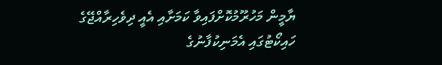ޔާމީން މަހުރޫމުކޮށްފައިވާ ކަމަށާއި އެއީ ދިވެހިރާއްޖޭގެ ހައިކޯޓުގައި އެމަނިކުފާނުގެ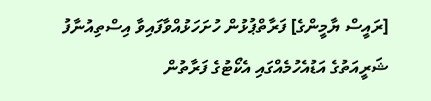[ރައީސް ޔާމީންގެ] ފަރާތްޕުޅުން ހުށަހަޅުއްވާފައިވާ އިސްތިއުނާފު ޝަރީއަތުގެ އަޑުއެހުމެއްގައި އެކޯޓުގެ ފަރާތުން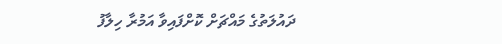ދައުލަތުގެ މައްޗަށް ކޮށްފައިވާ އަމުރާ ހިލާފު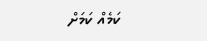ކަމެއް ކަމަށް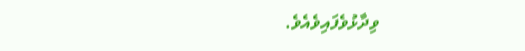ވިދާޅުވެފައިވެއެވެ.